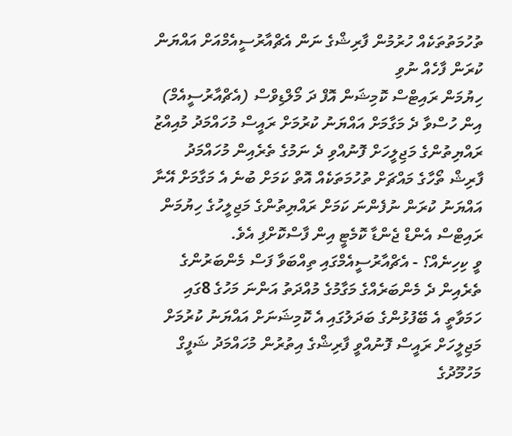ތުހުމަތުތަކެއް ހުރުމުން ފާރިޝްގެ ނަން އެޗްއާރުސީއެމްއަށް އައްޔަން ކުރަން ފާހެއް ނުވި
ހިޔުމަން ރައިޓްސް ކޮމިޝަން އޮފް ދަ މޯލްޑިވްސް (އެޗްއާރުސީއެމް) އިން ހުސްވާ ދެ މަގާމަށް އައްޔަނު ކުރުމަށް ރައީސް މުހައްމަދު މުއިއްޒު ރައްޔިތުންގެ މަޖިލީހަށް ފޮނުއްވި ދެ ނަމުގެ ތެރެއިން މުހައްމަދު ފާރިޝް ތޯހާގެ މައްޗަށް ތުހުމަތަކެއް އޮތް ކަމަށް ބުނެ އެ މަގާމަށް އޭނާ އައްޔަނު ކުރަން ނުފެންނަ ކަމަށް ރައްޔިތުންގެ މަޖިލީހުގެ ހިޔުމަން ރައިޓްސް އެންޑް ޖެންޑާ ކޮމެޓީ އިން ފާސްކޮށްފި އެވެ.
ވީ ކިހިނެއް؟ - އެޗްއާރުސީއެމްގައި ތިއްބަވާ ފަސް މެންބަރުންގެ ތެރެއިން ދެ މެންބަރެއްގެ މަގާމުގެ މުއްދަތު އަންނަ މަހުގެ 8ގައި ހަމަވާތީ އެ ބޭފުޅުންގެ ބަދަލުގައި އެ ކޮމިޝަނަށް އައްޔަނު ކުރުމަށް މަޖިލީހަށް ރައީސް ފޮނުއްވީ ފާރިޝްގެ އިތުރުން މުހައްމަދު ޝަފީގް މަހުމޫދުގެ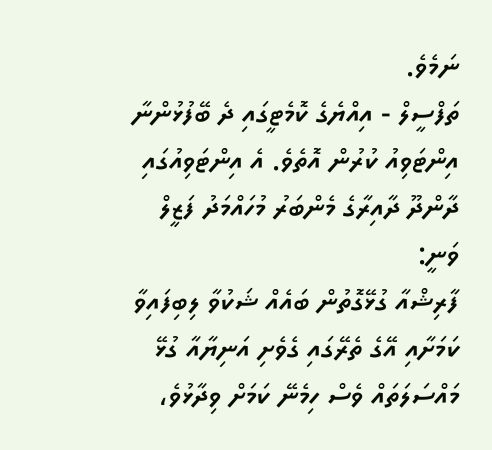ނަމެވެ.
ތަފްސީލް - އިއްޔެގެ ކޮމެޓީގައި ދެ ބޭފުޅުންނާ އިންޓަވިއު ކުރުން އޮތެވެ. އެ އިންޓަވިއުގައި ދާންދޫ ދާއިރާގެ މެންބަރު މުހައްމަދު ފަޒީލް ވަނީ:
ފާރިޝްއާ ގުޅޭގޮތުން ބައެއް ޝަކުވާ ލިބިފައިވާ ކަމަށާއި އޭގެ ތެރޭގައި ގެވެށި އަނިޔާއާ ގުޅޭ މައްސަލަތައް ވެސް ހިމެނޭ ކަމަށް ވިދާޅުވެ،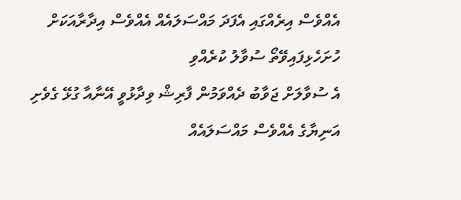އެއްވެސް އިރެއްގައި އެފަދަ މައްސަލައެއް އެއްވެސް އިދާރާއަކަށް ހުށަހެޅިފައިވޭތޯ ސުވާލު ކުރެއްވި
އެ ސުވާލަށް ޖަވާބު ދެއްވަމުން ފާރިޝް ވިދާޅުވީ އޭނާއާ ގުޅޭ ގެވެށި އަނިޔާގެ އެއްވެސް މައްސަލައެއް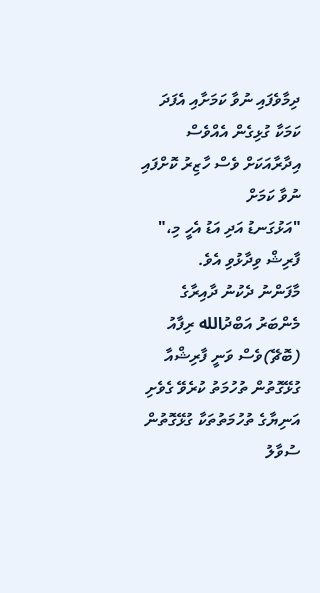ދިމާވެފައި ނުވާ ކަމަށާއި އެފަދަ ކަމަކާ ގުޅިގެން އެއްވެސް އިދާރާއަކަށް ވެސް ހާޒިރު ކޮށްފައި ނުވާ ކަމަށް
"އަޅުގަނޑު އަދި އަޑު އެހީ މި،" ފާރިޝް ވިދާޅުވި އެވެ.
މާފަންނު ދެކުނު ދާއިރާގެ މެންބަރު އަބްދުالله ރިފާއު (ބޮޗޭ)ވެސް ވަނީ ފާރިޝްއާ ގުޅޭގޮތުން ތުހުމަތު ކުރެވޭ ގެވެށި އަނިޔާގެ ތުހުމަތުތަކާ ގުޅޭގޮތުން ސުވާލު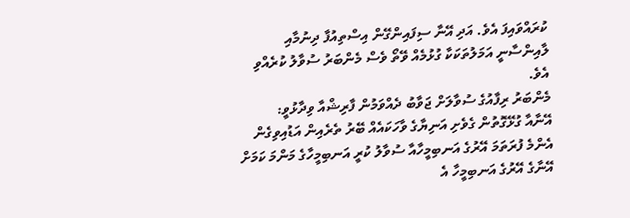ކުރައްވައިފަ އެވެ. އަދި އޭނާ ސިފައިންގޭން އިސްތިއުފާ ދިނުމާއި ލާއިންސާނީ އަމަލުތަކަކާ ގުޅުމެއް ވޭތޯ ވެސް މެންބަރު ސުވާލު ކުރެއްވި އެވެ.
މެންބަރު ރިފާއުގެ ސުވާލަށް ޖަވާބު ދެއްވަމުން ފާރިޝްއާ ވިދާޅުވީ:
އޭނާއާ ގުޅޭގޮތުން ގެވެށި އަނިޔާގެ ވާހަކައެއް ބޭރު ތެރެއިން އަޑުއިވިގެން އެންމެ ފުރަތަމަ އޭރުގެ އަނބިމީހާއާ ސުވާލު ކުރީ އަނބިމީހާގެ މަންމަ ކަމަށް
އޭނާގެ އޭރުގެ އަނބިމީހާ އެ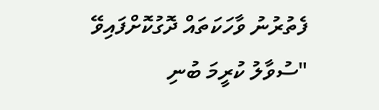ފެތުރުނު ވާހަކަތައް ދޮގުކޮށްފައިވޭ
"ސުވާލު ކުރީމަ ބުނި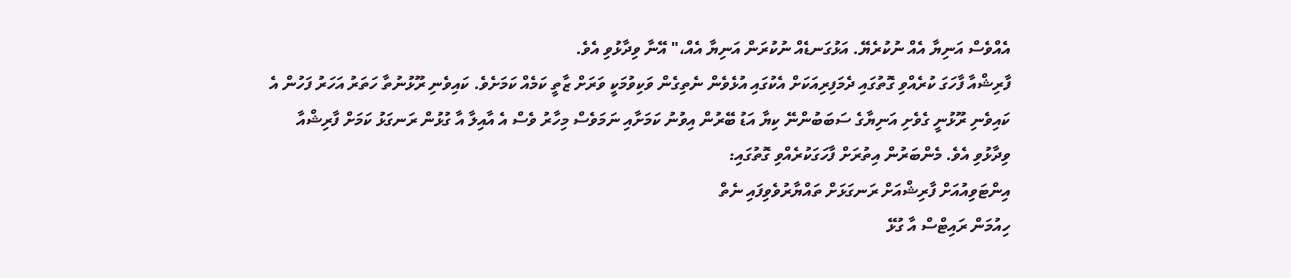އެއްވެސް އަނިޔާ އެއް ނުކުރެޔޭ. އަޅުގަނޑެއް ނުކުރަން އަނިޔާ އެއް،" އޭނާ ވިދާޅުވި އެވެ.
ފާރިޝްއާ ފާހަގަ ކުރެއްވި ގޮތުގައި ދެމަފިރިއަކަށް އެކުގައި އުޅެވެން ނެތިގެން ވަކިވުމަކީ ވަރަށް ޒާތީ ކަމެއް ކަމަށެވެ. ކައިވެނި ރޫޅުނުތާ ހަތަރު އަހަރު ފަހުން އެ ކައިވެނި ރޫޅުނީ ގެވެށި އަނިޔާގެ ސަބަބުންނޭ ކިޔާ އަޑު ބޭރުން އިވުނު ކަމަށާއި ނަމަވެސް މިހާރު ވެސް އެ އާއިލާ އާ ގުޅުން ރަނގަޅު ކަމަށް ފާރިޝްއާ ވިދާޅުވި އެވެ. މެންބަރުން އިތުރަށް ފާހަގަކުރެއްވި ގޮތުގައި:
އިންޓަވިއުއަށް ފާރިޝްއަށް ރަނގަޅަށް ތައްޔާރުވެވިފައި ނެތް
ހިއުމަން ރައިޓްސް އާ ގުޅޭ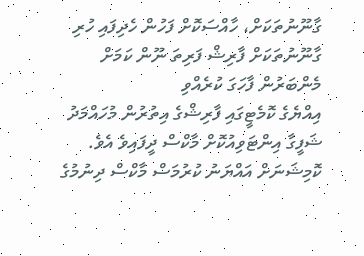ގާނޫނުތަކަށް، ހާއްސަކޮށް ފަހުން ހެދިފައި ހުރި ގާނޫނުތަކަށް ފާރިޝް ފަރިތަ ނޫން ކަމަށް މެންބަރުން ފާހަގަ ކުރެއްވި
އިއްޔެގެ ކޮމެޓީގައި ފާރިޝްގެ އިތުރުން މުހައްމަދު ޝަފީގާ އިންޓަވިއުކޮށް މާކްސް ދީފައިވެ އެވެ.
ކޮމިޝަނަށް އައްޔަނު ކުރުމަސް މާކްސް ދިނުމުގެ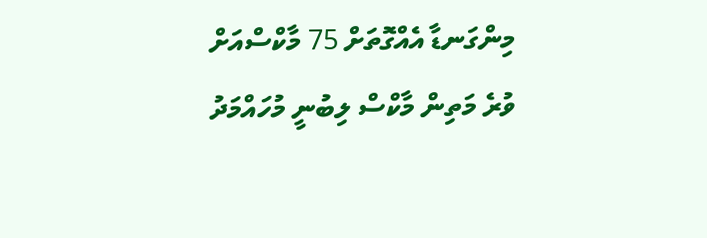މިންގަނޑާ އެއްގޮތަށް 75 މާކްސްއަށް ވުރެ މަތިން މާކްސް ލިބުނީ މުހައްމަދު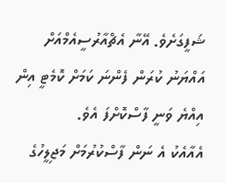ޝަފީގަށެވެ. އޭނާ އެޗްއާރުސީއެމްއަށް އައްޔަނު ކުރަން ފެންނަ ކަމަށް ކޮމެޓީ އިން އިއްޔެ ވަނީ ފާސްކޮށްފަ އެވެ.
އެއާއެކު އެ ނަން ފާސްކުރުމަށް މަޖިލީހުގެ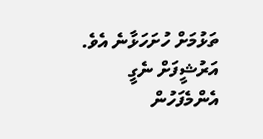ތަޅުމަށް ހުށަހަޅާނެ އެވެ.
އަރުޝީފަށް ނެގީ
އެންމެފަހުން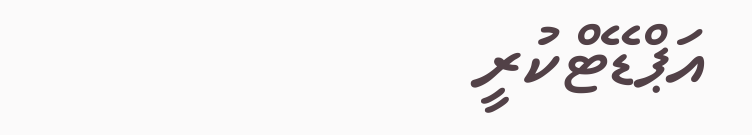އަޕްޑޭޓްކުރީ